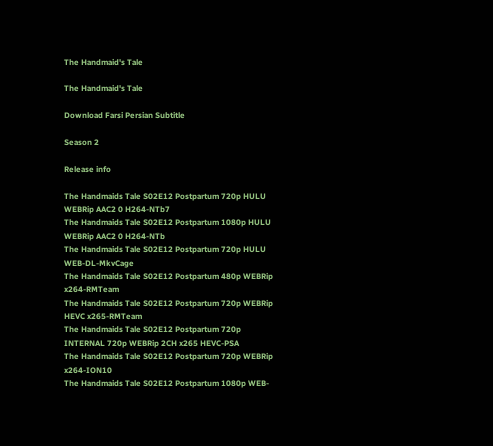The Handmaid's Tale

The Handmaid's Tale

Download Farsi Persian Subtitle

Season 2

Release info

The Handmaids Tale S02E12 Postpartum 720p HULU WEBRip AAC2 0 H264-NTb7
The Handmaids Tale S02E12 Postpartum 1080p HULU WEBRip AAC2 0 H264-NTb
The Handmaids Tale S02E12 Postpartum 720p HULU WEB-DL-MkvCage
The Handmaids Tale S02E12 Postpartum 480p WEBRip x264-RMTeam
The Handmaids Tale S02E12 Postpartum 720p WEBRip HEVC x265-RMTeam
The Handmaids Tale S02E12 Postpartum 720p INTERNAL 720p WEBRip 2CH x265 HEVC-PSA
The Handmaids Tale S02E12 Postpartum 720p WEBRip x264-ION10
The Handmaids Tale S02E12 Postpartum 1080p WEB-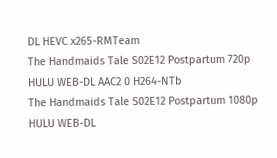DL HEVC x265-RMTeam
The Handmaids Tale S02E12 Postpartum 720p HULU WEB-DL AAC2 0 H264-NTb
The Handmaids Tale S02E12 Postpartum 1080p HULU WEB-DL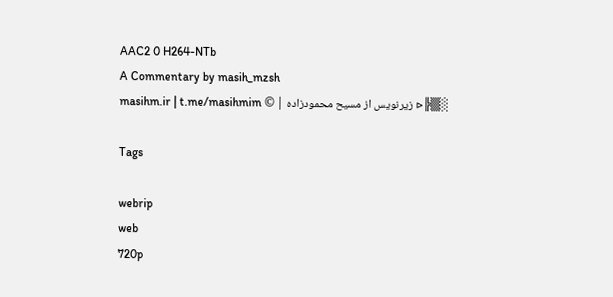AAC2 0 H264-NTb
A Commentary by masih_mzsh
░▒╠▷ زیرنویس از مسیح محمودزاده | © masihm.ir | t.me/masihmim

Tags

webrip
web
720p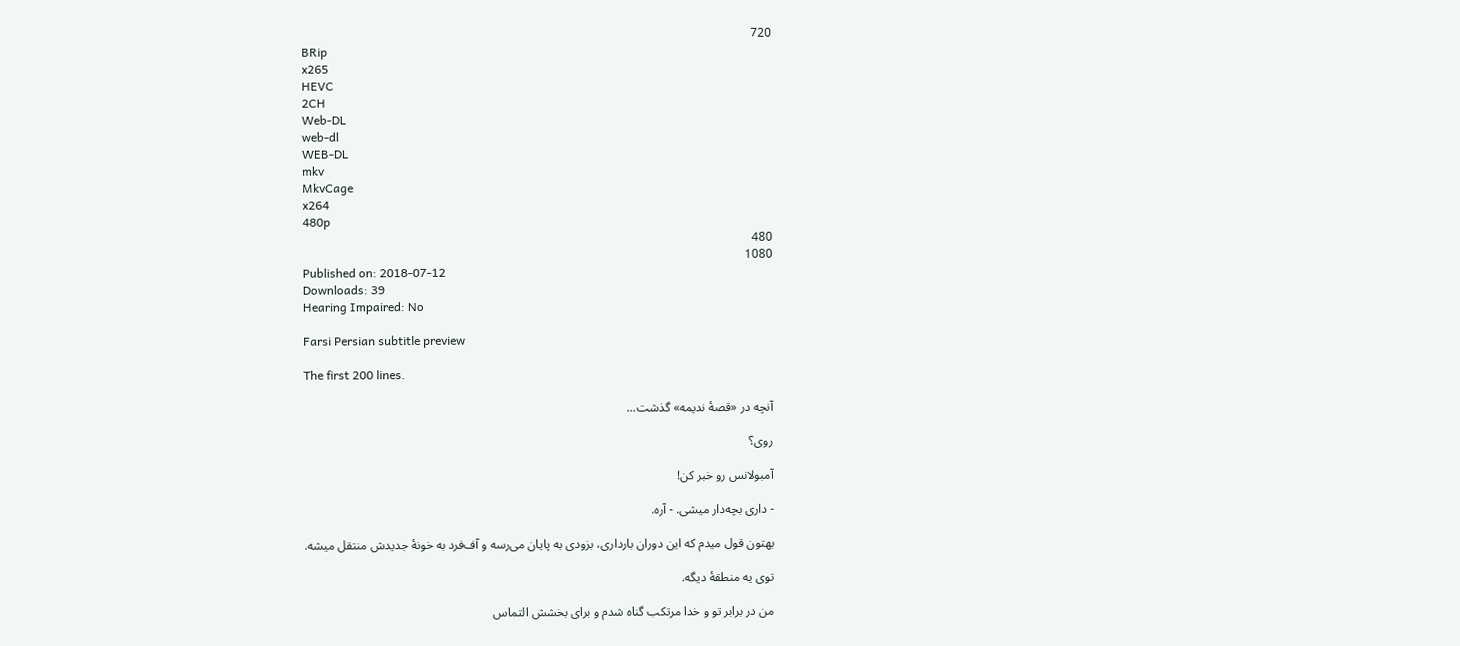720
BRip
x265
HEVC
2CH
Web-DL
web-dl
WEB-DL
mkv
MkvCage
x264
480p
480
1080
Published on: 2018-07-12
Downloads: 39
Hearing Impaired: No

Farsi Persian subtitle preview

The first 200 lines.

آنچه در «قصۀ ندیمه» گذشت...

روی؟

آمبولانس رو خبر کن!

- داری بچه‌دار میشی. - آره.

بهتون قول میدم که این دوران بارداری، بزودی به پایان می‌رسه و آف‌فرد به خونۀ جدیدش منتقل میشه.

توی یه منطقۀ دیگه.

من در برابر تو و خدا مرتکب گناه شدم و برای بخشش التماس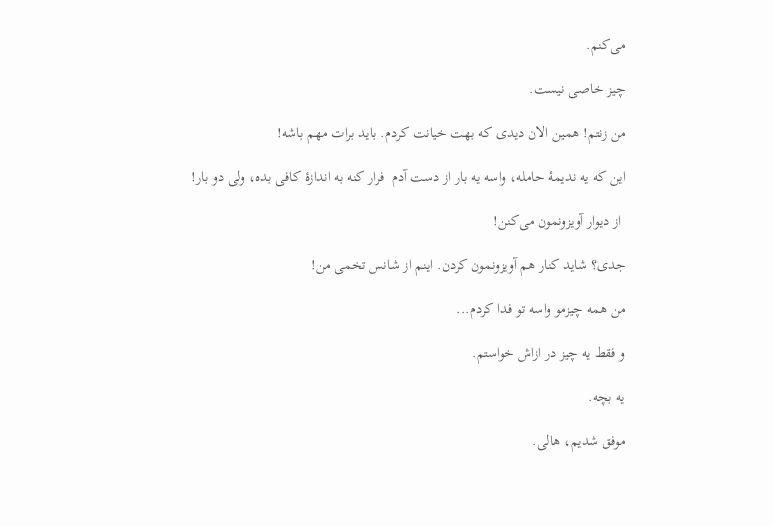می‌کنم.

چیز خاصی نیست.

من زنتم! همین الان دیدی که بهت خیانت کردم. باید برات مهم باشه!

این که یه ندیمۀ حامله، واسه یه بار از دست آدم  فرار کنه به اندازۀ کافی بده، ولی دو بار!

 از دیوار آویزونمون می‌کنن!

جدی؟ شاید کنار هم آویزونمون کردن. اینم از شانس تخمی من!

من همه چیزمو واسه تو فدا کردم...

و فقط یه چیز در ازاش خواستم.

یه بچه.

موفق شدیم، هالی.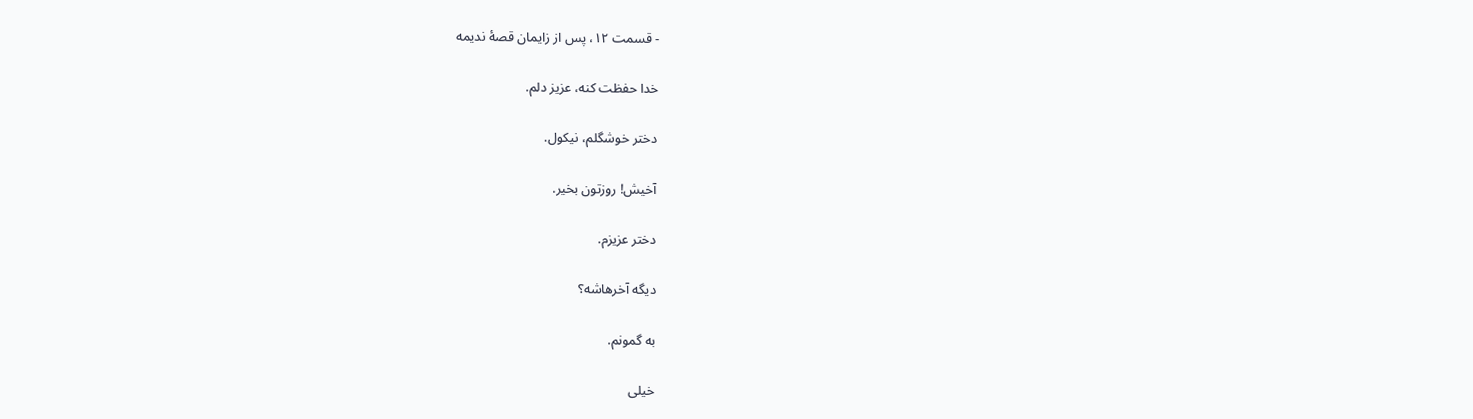- قسمت ۱۲، پس از زایمان قصۀ ندیمه

خدا حفظت کنه، عزیز دلم.

دختر خوشگلم، نیکول.

آخیش! روزتون بخیر.

دختر عزیزم.

دیگه آخرهاشه؟

به گمونم.

خیلی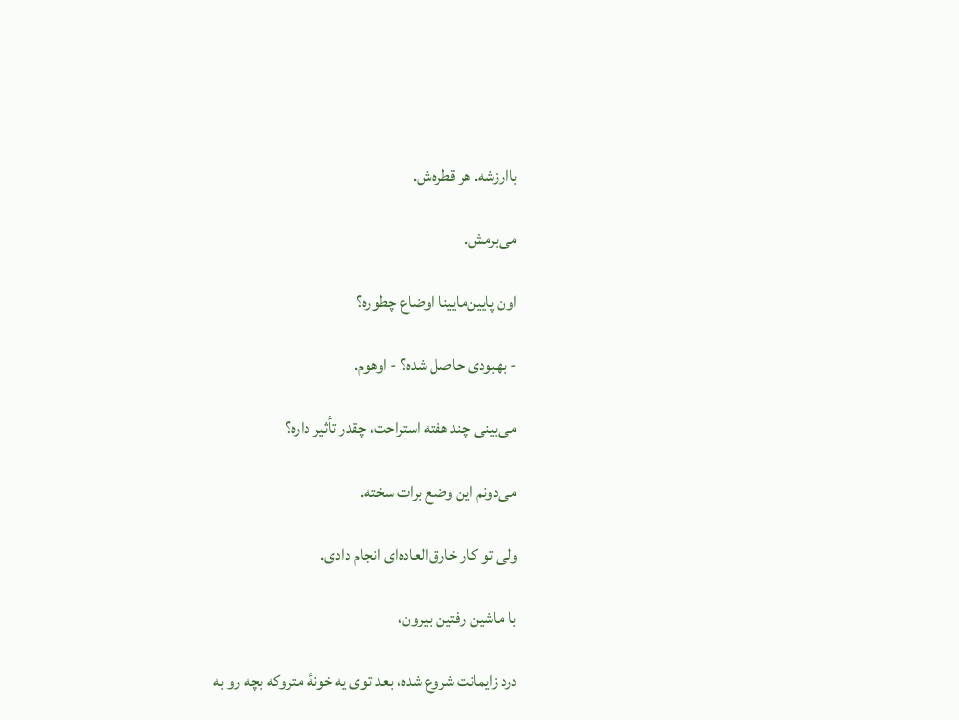باارزشه. هر قطره‌ش.

می‌برمش.

اون پایین‌مایینا اوضاع چطوره؟

- بهبودی حاصل شده؟ - اوهوم.

می‌بینی چند هفته استراحت، چقدر تأثیر داره؟

می‌دونم این وضع برات سخته.

ولی تو کار خارق‌العاده‌ای انجام دادی.

با ماشین رفتین بیرون،

درد زایمانت شروع شده، بعد توی یه خونۀ متروکه بچه رو به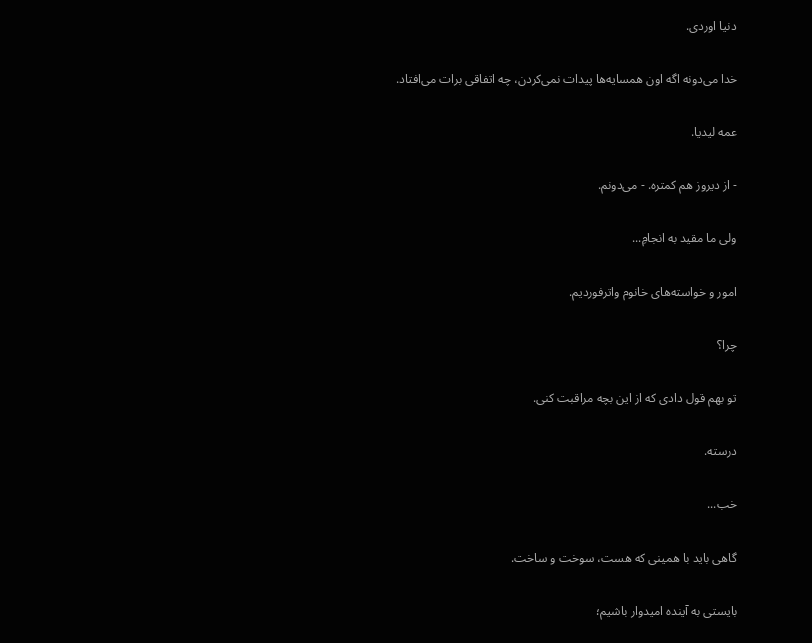دنیا اوردی.

خدا می‌دونه اگه اون همسایه‌ها پیدات نمی‌کردن، چه اتفاقی برات می‌افتاد.

عمه لیدیا.

- از دیروز هم کمتره. - می‌دونم.

ولی ما مقید به انجامِ...

امور و خواسته‌های خانوم واترفوردیم.

چرا؟

تو بهم قول دادی که از این بچه مراقبت کنی.

درسته.

خب...

گاهی باید با همینی که هست، سوخت و ساخت.

بایستی به آینده امیدوار باشیم؛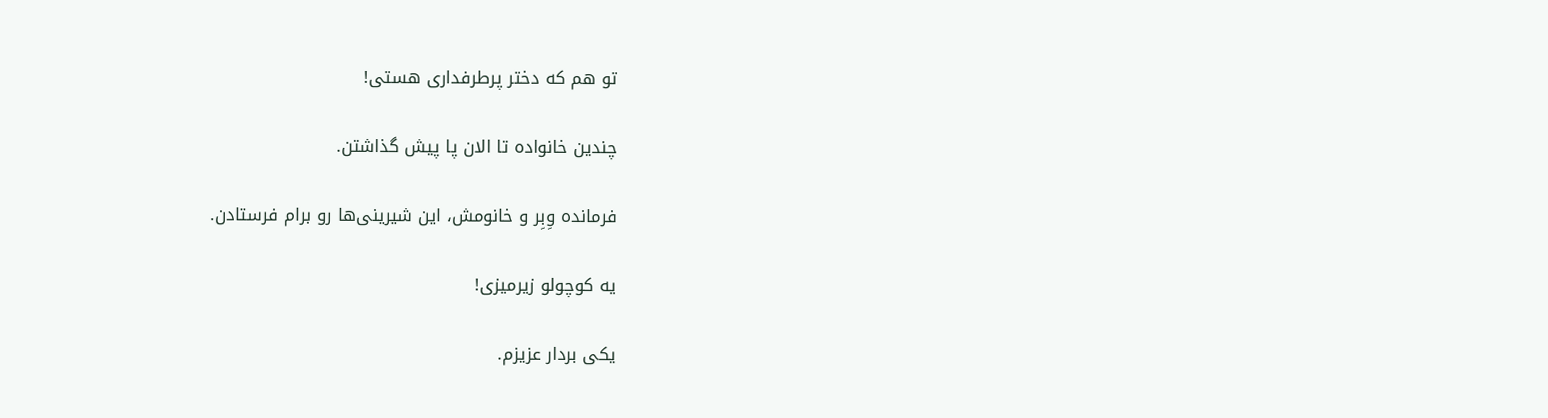تو هم که دختر پرطرفداری هستی!

چندین خانواده تا الان پا پیش گذاشتن.

فرمانده وِبِر و خانومش، این شیرینی‌ها رو برام فرستادن.

یه کوچولو زیرمیزی!

یکی بردار عزیزم.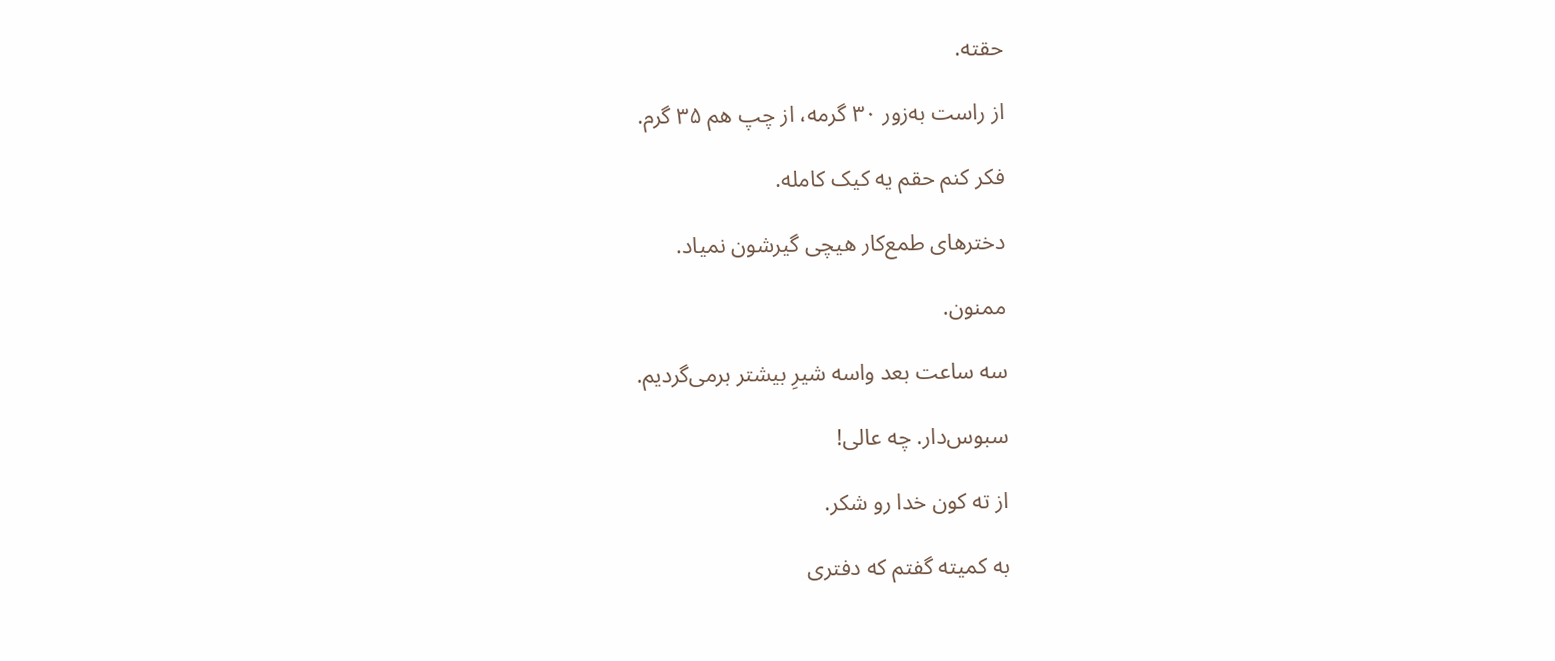حقته.

از راست به‌زور ۳۰ گرمه، از چپ هم ۳۵ گرم.

فکر کنم حقم یه کیک کامله.

دخترهای طمع‌کار هیچی گیرشون نمیاد.

ممنون.

سه ساعت بعد واسه شیرِ بیشتر برمی‌گردیم.

سبوس‌دار. چه عالی!

از ته کون خدا رو شکر.

به کمیته گفتم که دفتری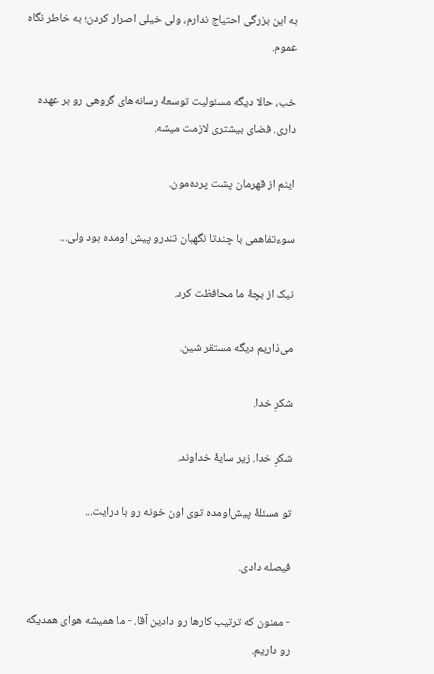به این بزرگی احتیاج ندارم، ولی خیلی اصرار کردن؛ به خاطر نگاه عموم.

خب، حالا دیگه مسئولیت توسعۀ رسانه‌های گروهی رو بر عهده داری. فضای بیشتری لازمت میشه.

اینم از قهرمان پشت پرده‌مون.

سوءتفاهمی با چندتا نگهبان تندرو پیش اومده بود ولی...

نیک از بچۀ ما محافظت کرد.

می‌ذاریم دیگه مستقر شین.

شکرِ خدا.

شکرِ خدا. زیر سایۀ خداوند.

تو مسئلۀ پیش‌اومده توی اون خونه رو با درایت...

فیصله دادی.

- ممنون که ترتیب کارها رو دادین آقا. - ما همیشه هوای همدیگه رو داریم.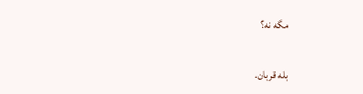مگه نه؟

بله قربان.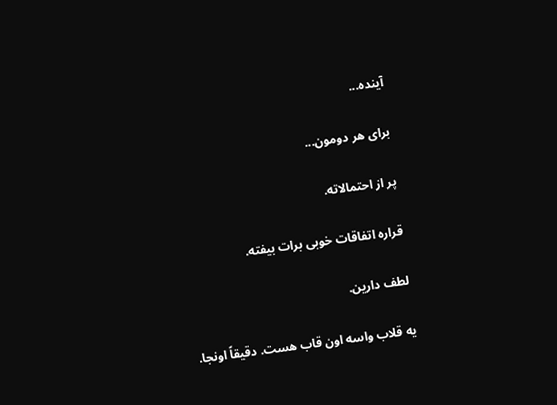آینده...

برای هر دومون...

پر از احتمالاته.

قراره اتفاقات خوبی برات بیفته.

لطف دارین.

یه قلاب واسه اون قاب هست. دقیقاً اونجا.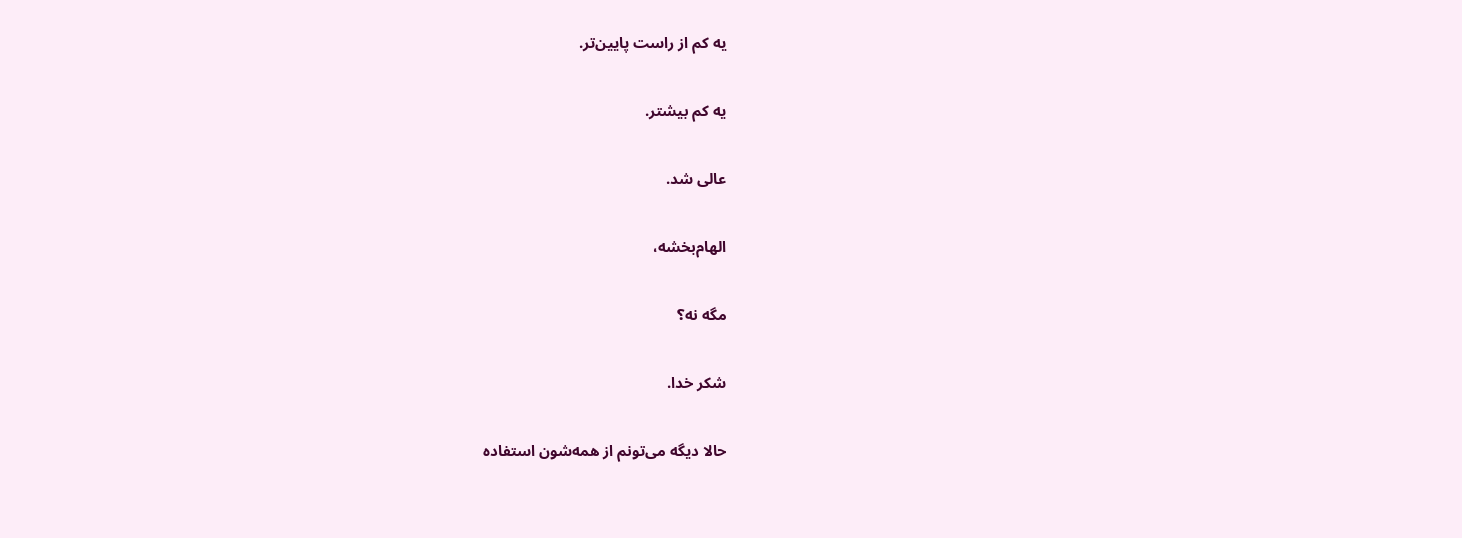یه کم از راست پایین‌تر.

یه کم بیشتر.

عالی شد.

الهام‌بخشه،

مگه نه؟

شکر خدا.

حالا دیگه می‌تونم از همه‌شون استفاده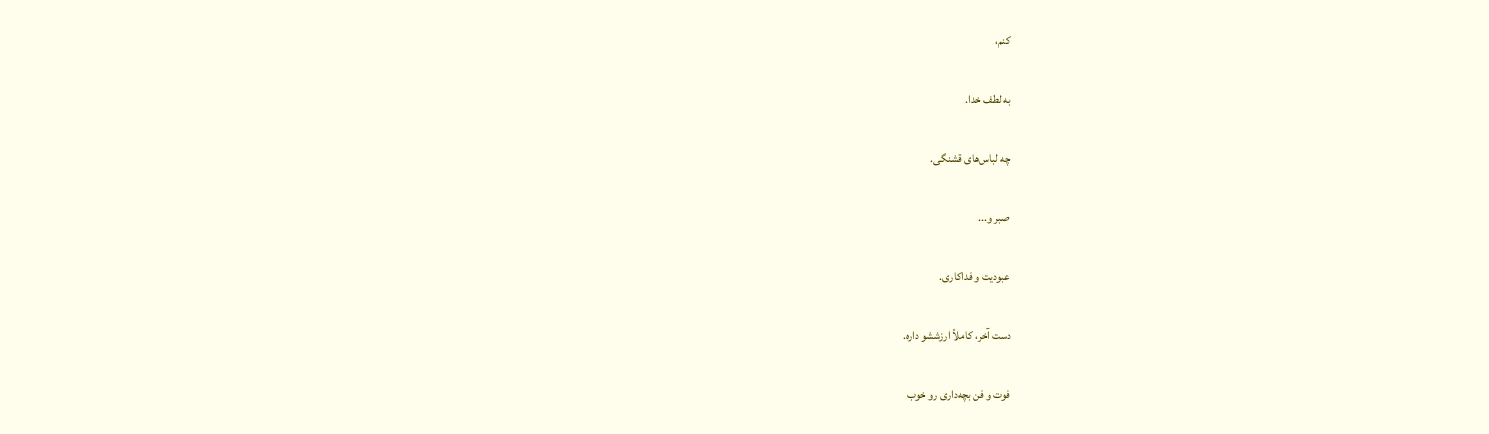کنم،

به لطف خدا.

چه لباس‌های قشنگی.

صبر و...

عبودیت و فداکاری.

دست آخر، کاملاً ارزششو داره.

فوت و فن بچه‌داری رو خوب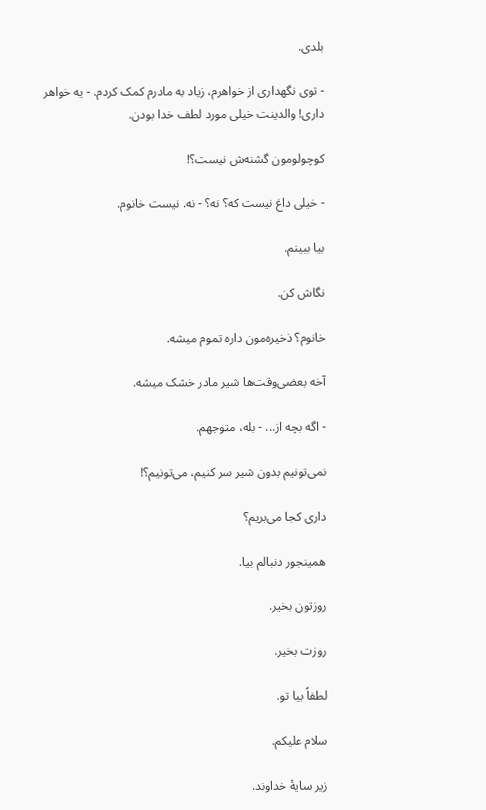بلدی.

- توی نگهداری از خواهرم، زیاد به مادرم کمک کردم. - یه خواهر داری! والدینت خیلی مورد لطف خدا بودن.

کوچولومون گشنه‌ش نیست؟!

- خیلی داغ نیست که؟ نه؟ - نه. نیست خانوم.

بیا ببینم.

نگاش کن.

خانوم؟ ذخیره‌مون داره تموم میشه.

آخه بعضی‌وقت‌ها شیر مادر خشک میشه.

- اگه بچه از... - بله، متوجهم.

نمی‌تونیم بدون شیر سر کنیم، می‌تونیم؟!

داری کجا می‌بریم؟

همینجور دنبالم بیا.

روزتون بخیر.

روزت بخیر.

لطفاً بیا تو.

سلام علیکم.

زیر سایۀ خداوند.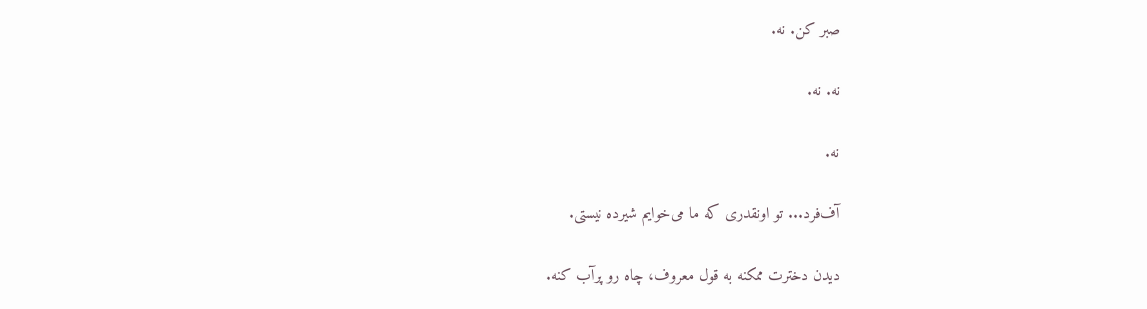صبر کن. نه.

نه. نه.

نه.

آف‌فرد... تو اونقدری که ما می‌خوایم شیرده نیستی.

دیدن دخترت ممکنه به قول معروف، چاه رو پرآب کنه.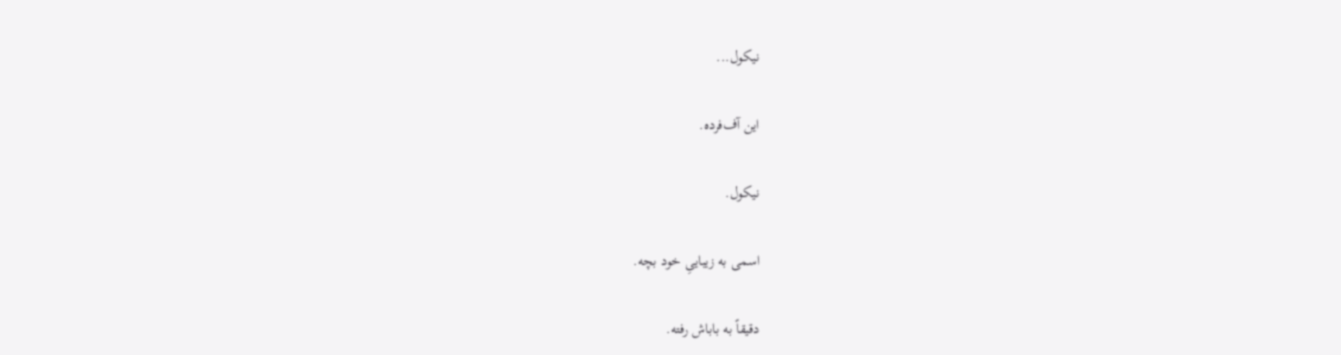نیکول...

این آف‌فرده.

نیکول.

اسمی به زیباییِ خود بچه.

دقیقاً به باباش رفته.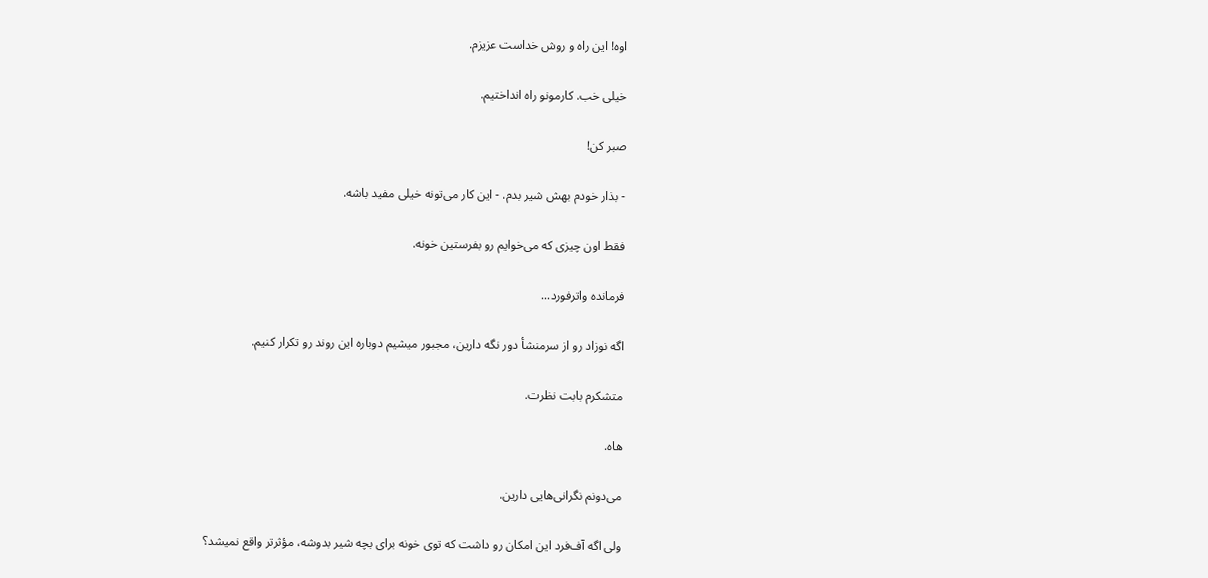اوه! این راه و روش خداست عزیزم.

خیلی خب. کارمونو راه انداختیم.

صبر کن!

- بذار خودم بهش شیر بدم. - این کار می‌تونه خیلی مفید باشه.

فقط اون چیزی که می‌خوایم رو بفرستین خونه.

فرمانده واترفورد...

اگه نوزاد رو از سرمنشأ دور نگه دارین، مجبور میشیم دوباره این روند رو تکرار کنیم.

متشکرم بابت نظرت.

هاه.

می‌دونم نگرانی‌هایی دارین.

ولی اگه آف‌فرد این امکان رو داشت که توی خونه برای بچه شیر بدوشه، مؤثرتر واقع نمیشد؟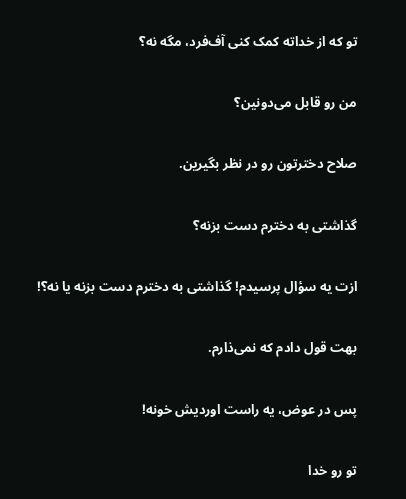تو که از خداته کمک کنی آف‌فرد، مگه نه؟

من رو قابل می‌دونین؟

صلاح دخترتون رو در نظر بگیرین.

گذاشتی به دخترم دست بزنه؟

ازت یه سؤال پرسیدم! گذاشتی به دخترم دست بزنه یا نه؟!

بهت قول دادم که نمی‌ذارم.

پس در عوض، یه راست اوردیش خونه!

تو رو خدا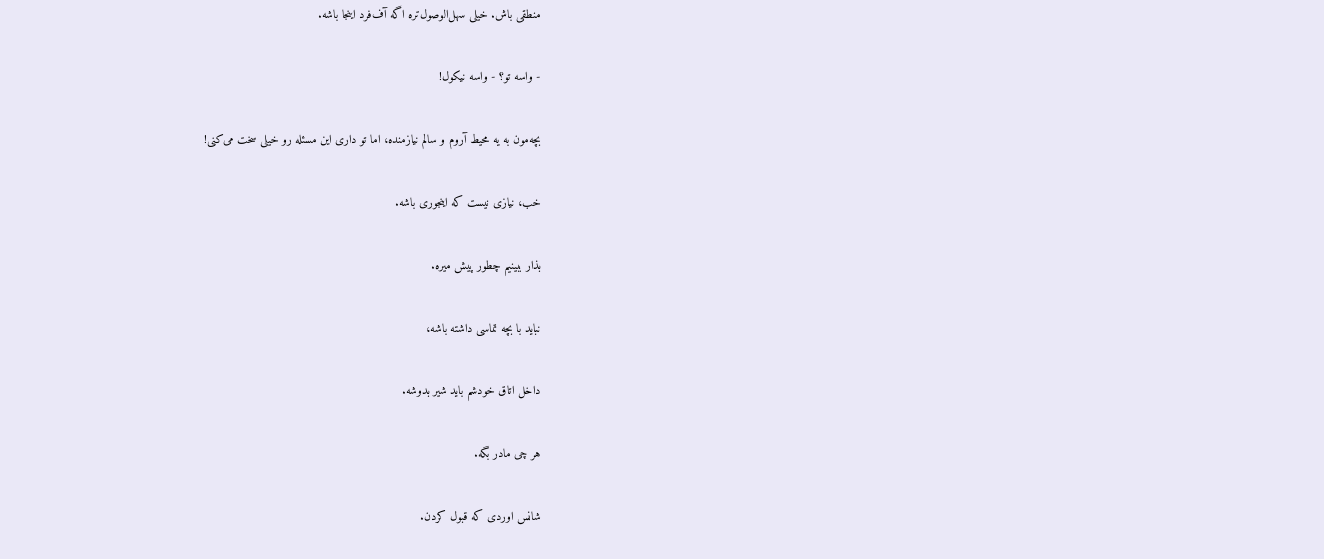منطقی باش. خیلی سهل‌الوصول‌تره اگه آف‌فرد اینجا باشه.

- واسه تو؟ - واسه نیکول!

بچه‌مون به یه محیط آروم و سالم نیازمنده، اما تو داری این مسئله رو خیلی سخت می‌کنی!

خب، نیازی نیست که اینجوری باشه.

بذار ببینیم چطور پیش میره.

نباید با بچه تماسی داشته باشه،

داخل اتاق خودشم باید شیر بدوشه.

هر چی مادر بگه.

شانس اوردی که قبول کردن.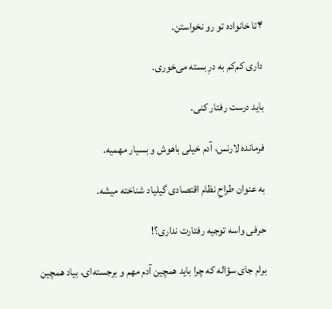۴تا خانواده تو رو نخواستن.

داری کم‌کم به درِ بسته می‌خوری.

باید درست رفتار کنی.

فرمانده لارنس، آدم خیلی باهوش و بسیار مهمیه.

به عنوان طراحِ نظام اقتصادی گیلیاد شناخته میشه.

حرفی واسه توجیه رفتارت نداری؟!

برام جای سؤاله که چرا باید همچین آدم مهم و برجسته‌ای، بیاد همچین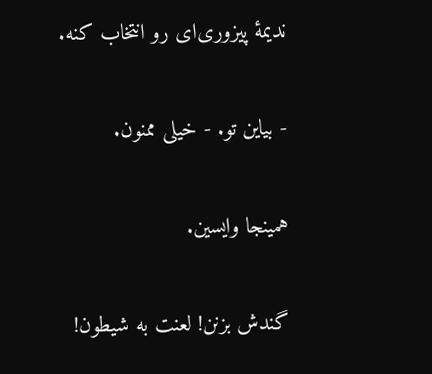ندیمۀ پیزوری‌ای رو انتخاب کنه.

- بیاین تو. - خیلی ممنون.

همینجا وایسین.

گندش بزنن! لعنت به شیطون!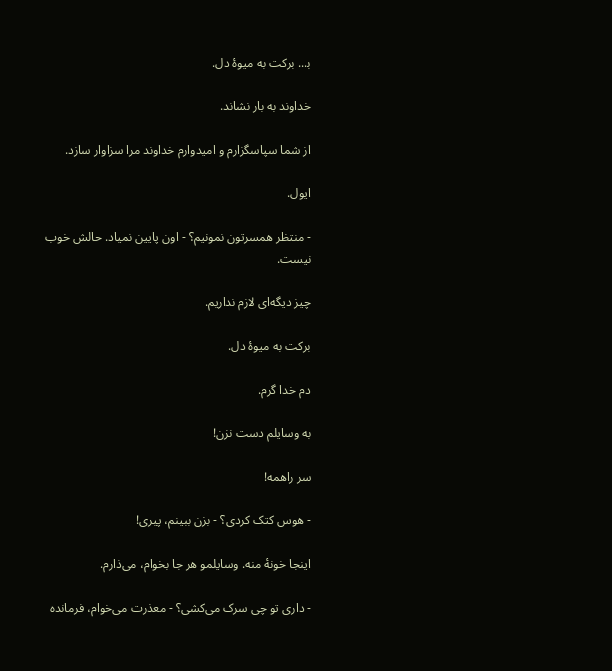ب‍... برکت به میوۀ دل.

خداوند به بار نشاند.

از شما سپاسگزارم و امیدوارم خداوند مرا سزاوار سازد.

ایول.

- منتظر همسرتون نمونیم؟ - اون پایین نمیاد. حالش خوب نیست.

چیز دیگه‌ای لازم نداریم.

برکت به میوۀ دل.

دم خدا گرم.

به وسایلم دست نزن!

سر راهمه!

- هوس کتک کردی؟ - بزن ببینم، پیری!

اینجا خونۀ منه. وسایلمو هر جا بخوام، می‌ذارم.

- داری تو چی سرک می‌کشی؟ - معذرت می‌خوام، فرمانده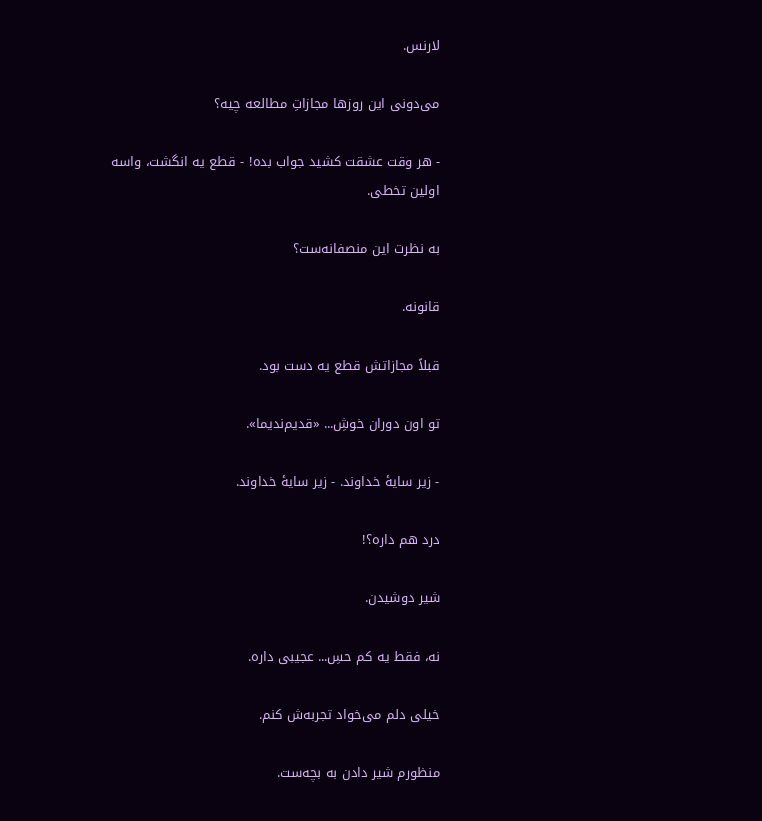لارنس.

می‌دونی این روزها مجازاتِ مطالعه چیه؟

- هر وقت عشقت کشید جواب بده! - قطع یه انگشت، واسه اولین تخطی.

به نظرت این منصفانه‌ست؟

قانونه.

قبلاً مجازاتش قطع یه دست بود.

تو اون دوران خوشِ... «قدیم‌ندیما».

- زیر سایۀ خداوند. - زیر سایۀ خداوند.

درد هم داره؟!

شیر دوشیدن.

نه، فقط یه کم حسِ... عجیبی داره.

خیلی دلم می‌خواد تجربه‌ش کنم.

منظورم شیر دادن به بچه‌ست.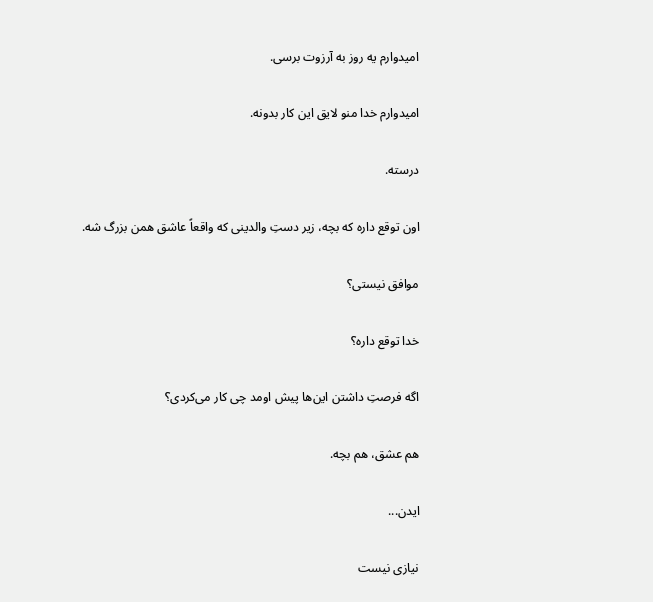امیدوارم یه روز به آرزوت برسی.

امیدوارم خدا منو لایق این کار بدونه.

درسته.

اون توقع داره که بچه، زیر دستِ والدینی که واقعاً عاشق همن بزرگ شه.

موافق نیستی؟

خدا توقع داره؟

اگه فرصتِ داشتن این‌ها پیش اومد چی کار می‌کردی؟

هم عشق، هم بچه.

ایدن...

نیازی نیست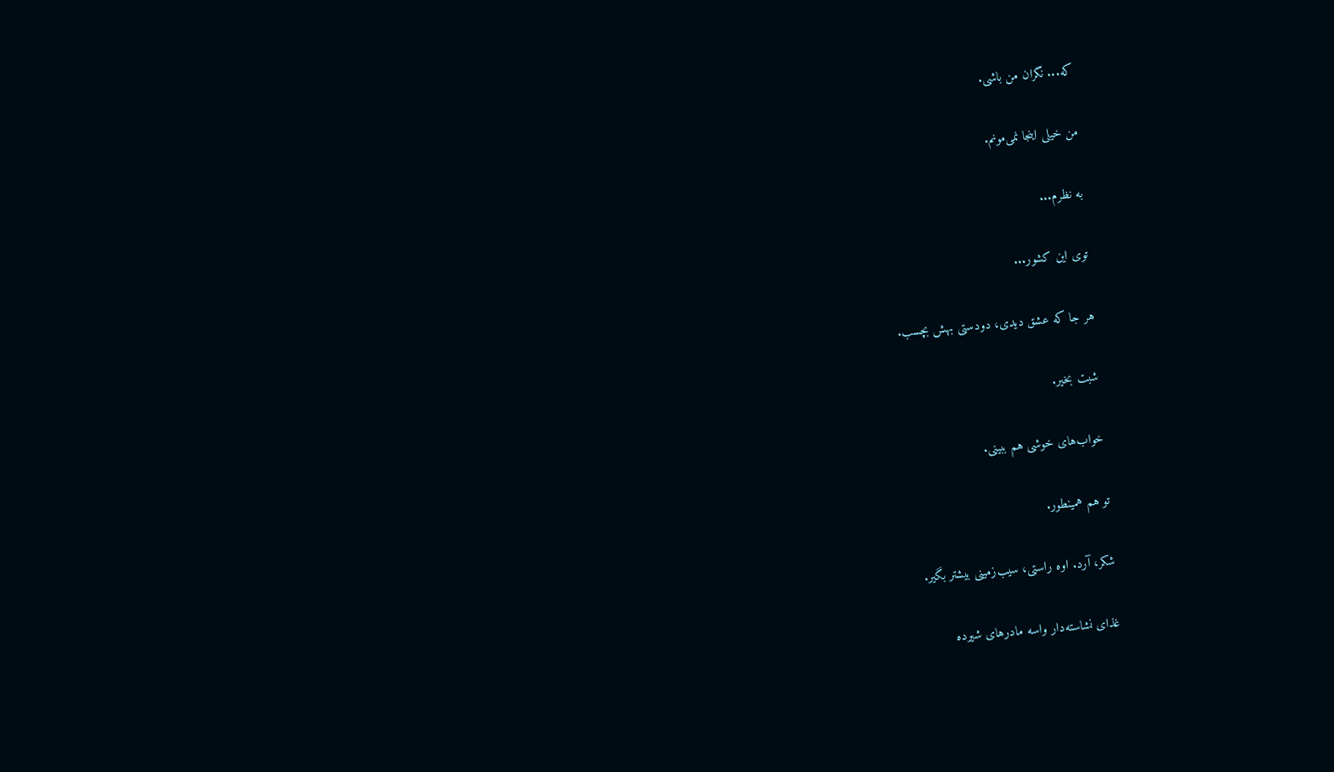که... نگران من باشی.

من خیلی اینجا نمی‌مونم.

به نظرم...

توی این کشور...

هر جا که عشق دیدی، دودستی بهش بچسب.

شبت بخیر.

خواب‌های خوشی هم ببینی.

تو هم همینطور.

شکر، آرد. اوه راستی، سیب‌زمینی بیشتر بگیر.

غذای نشاسته‌دار واسه مادرهای شیرده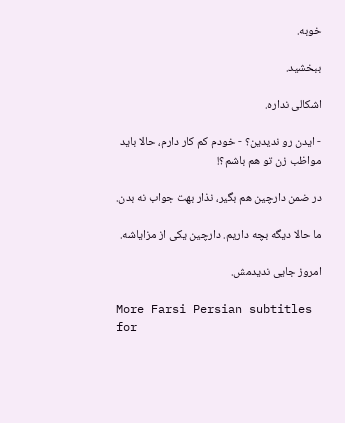خوبه.

ببخشید.

اشکالی نداره.

- ایدن رو ندیدین؟ - خودم کم کار دارم، حالا باید مواظب زن تو هم باشم؟!

در ضمن دارچین هم بگیر، نذار بهت جواب نه بدن.

ما حالا دیگه بچه داریم. دارچین یکی از مزایاشه.

امروز جایی ندیدمش.

More Farsi Persian subtitles for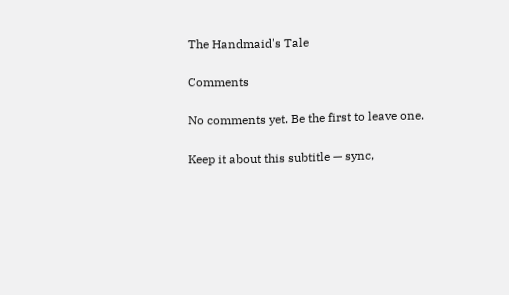The Handmaid's Tale

Comments

No comments yet. Be the first to leave one.

Keep it about this subtitle — sync,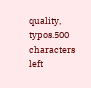quality, typos.500 characters left